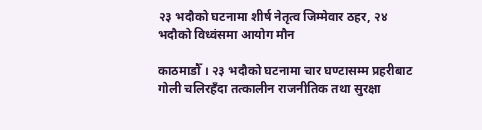२३ भदौको घटनामा शीर्ष नेतृत्व जिम्मेवार ठहर, २४ भदौको विध्वंसमा आयोग मौन

काठमाडौँ । २३ भदौको घटनामा चार घण्टासम्म प्रहरीबाट गोली चलिरहँदा तत्कालीन राजनीतिक तथा सुरक्षा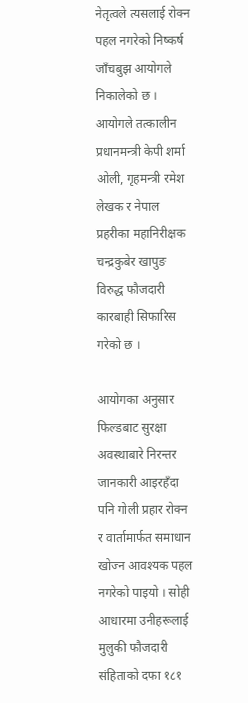नेतृत्वले त्यसलाई रोक्न पहल नगरेको निष्कर्ष जाँचबुझ आयोगले निकालेको छ । आयोगले तत्कालीन प्रधानमन्त्री केपी शर्मा ओली, गृहमन्त्री रमेश लेखक र नेपाल प्रहरीका महानिरीक्षक चन्द्रकुबेर खापुङ विरुद्ध फौजदारी कारबाही सिफारिस गरेको छ ।

आयोगका अनुसार फिल्डबाट सुरक्षा अवस्थाबारे निरन्तर जानकारी आइरहँदा पनि गोली प्रहार रोक्न र वार्तामार्फत समाधान खोज्न आवश्यक पहल नगरेको पाइयो । सोही आधारमा उनीहरूलाई मुलुकी फौजदारी संहिताको दफा १८१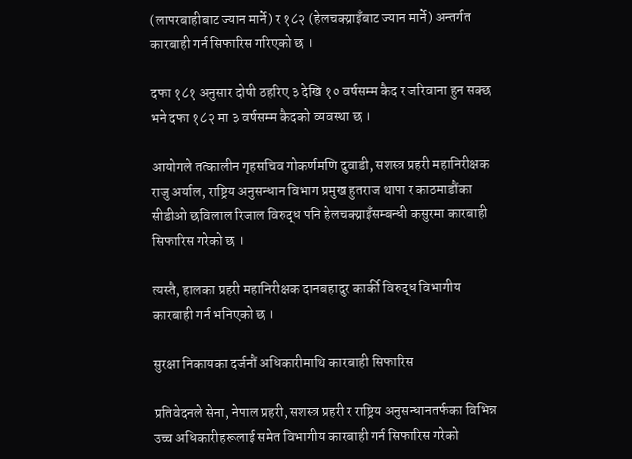(लापरबाहीबाट ज्यान मार्ने) र १८२ (हेलचक्य्राइँबाट ज्यान मार्ने) अन्तर्गत कारबाही गर्न सिफारिस गरिएको छ ।

दफा १८१ अनुसार दोषी ठहरिए ३ देखि १० वर्षसम्म कैद र जरिवाना हुन सक्छ भने दफा १८२ मा ३ वर्षसम्म कैदको व्यवस्था छ ।

आयोगले तत्कालीन गृहसचिव गोकर्णमणि दुवाडी, सशस्त्र प्रहरी महानिरीक्षक राजु अर्याल, राष्ट्रिय अनुसन्धान विभाग प्रमुख हुतराज थापा र काठमाडौंका सीडीओ छविलाल रिजाल विरुद्ध पनि हेलचक्य्राइँसम्बन्धी कसुरमा कारबाही सिफारिस गरेको छ ।

त्यस्तै, हालका प्रहरी महानिरीक्षक दानबहादुर कार्की विरुद्ध विभागीय कारबाही गर्न भनिएको छ ।

सुरक्षा निकायका दर्जनौं अधिकारीमाथि कारबाही सिफारिस

प्रतिवेदनले सेना, नेपाल प्रहरी, सशस्त्र प्रहरी र राष्ट्रिय अनुसन्धानतर्फका विभिन्न उच्च अधिकारीहरूलाई समेत विभागीय कारबाही गर्न सिफारिस गरेको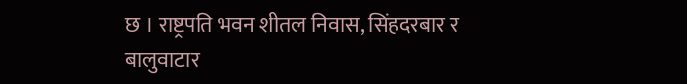छ । राष्ट्रपति भवन शीतल निवास, सिंहदरबार र बालुवाटार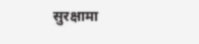सुरक्षामा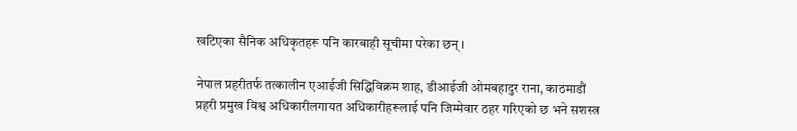खटिएका सैनिक अधिकृतहरू पनि कारबाही सूचीमा परेका छन् ।

नेपाल प्रहरीतर्फ तत्कालीन एआईजी सिद्धिविक्रम शाह, डीआईजी ओमबहादुर राना, काठमाडौं प्रहरी प्रमुख विश्व अधिकारीलगायत अधिकारीहरूलाई पनि जिम्मेवार ठहर गरिएको छ भने सशस्त्र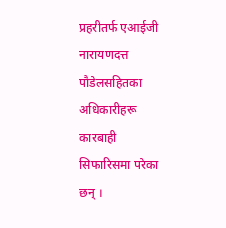प्रहरीतर्फ एआईजी नारायणदत्त पौडेलसहितका अधिकारीहरू कारबाही सिफारिसमा परेका छन् ।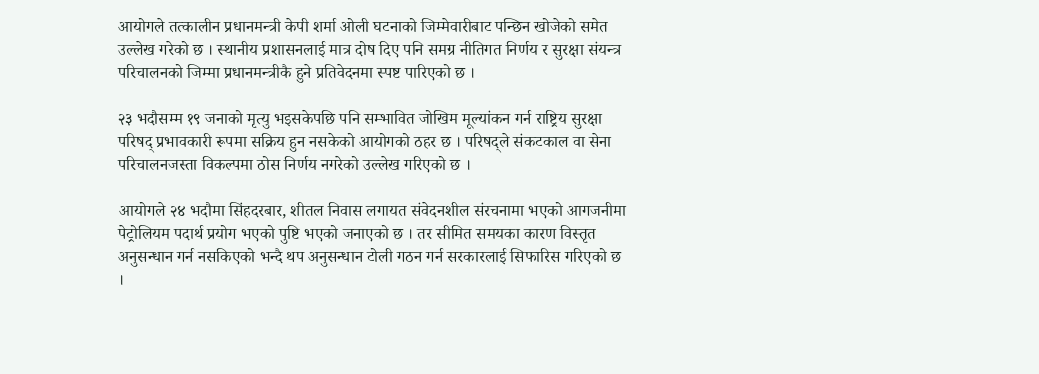आयोगले तत्कालीन प्रधानमन्त्री केपी शर्मा ओली घटनाको जिम्मेवारीबाट पन्छिन खोजेको समेत उल्लेख गरेको छ । स्थानीय प्रशासनलाई मात्र दोष दिए पनि समग्र नीतिगत निर्णय र सुरक्षा संयन्त्र परिचालनको जिम्मा प्रधानमन्त्रीकै हुने प्रतिवेदनमा स्पष्ट पारिएको छ ।

२३ भदौसम्म १९ जनाको मृत्यु भइसकेपछि पनि सम्भावित जोखिम मूल्यांकन गर्न राष्ट्रिय सुरक्षा परिषद् प्रभावकारी रूपमा सक्रिय हुन नसकेको आयोगको ठहर छ । परिषद्ले संकटकाल वा सेना परिचालनजस्ता विकल्पमा ठोस निर्णय नगरेको उल्लेख गरिएको छ ।

आयोगले २४ भदौमा सिंहदरबार, शीतल निवास लगायत संवेदनशील संरचनामा भएको आगजनीमा पेट्रोलियम पदार्थ प्रयोग भएको पुष्टि भएको जनाएको छ । तर सीमित समयका कारण विस्तृत अनुसन्धान गर्न नसकिएको भन्दै थप अनुसन्धान टोली गठन गर्न सरकारलाई सिफारिस गरिएको छ ।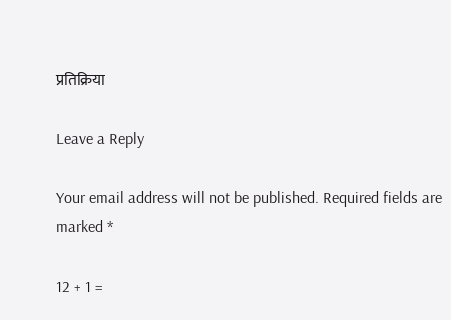प्रतिक्रिया

Leave a Reply

Your email address will not be published. Required fields are marked *

12 + 1 =